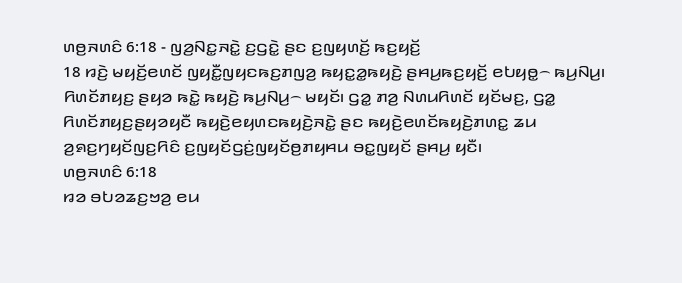ꤛꤥ꤬ꤏꤛꤢꤨ 6:18 - ꤜꤤ꤬ꤡꤢ꤭ꤏꤢꤧ꤭ ꤢ꤬ꤞꤢꤧ꤭ ꤔꤢ ꤢ꤬ꤜꤟꤛꤢꤩ꤬ ꤒꤢ꤬ꤟꤢꤩ꤬
18 ꤙꤢꤧ꤬ ꤗꤟꤢꤩ꤬ꤕꤛꤢꤩ ꤜꤟꤢꤪ꤭ꤜꤟꤢꤒꤢ꤬ꤊꤜꤤ꤬ ꤒꤟꤢ꤭ꤤ꤭ꤒꤟꤢꤧ꤬ ꤔꤌꤣ꤬ꤒꤢ꤬ꤟꤢꤩ꤬ ꤕꤝꤟꤥ꤭꤮ ꤒꤣ꤬ꤡꤣ꤬꤯ ꤖꤛꤢꤩꤊꤟꤢ꤬ ꤔꤟꤤ ꤒꤢꤧ꤭ ꤒꤟꤢꤧ꤬ ꤒꤣ꤬ꤡꤣ꤬꤮ ꤗꤟꤢꤩ꤯ ꤞꤤ꤭ ꤊꤤ꤬ ꤡꤛꤣꤖꤛꤢꤩ ꤟꤢꤩꤗꤢ꤬, ꤞꤤ꤭ ꤖꤛꤢꤩꤊꤟꤢ꤬ꤔꤟꤤꤟꤢꤪ ꤒꤟꤢꤧ꤬ꤕꤟꤛꤢꤒꤟꤢꤧ꤬ꤏꤢꤧ꤭ ꤔꤢ ꤒꤟꤢꤧ꤬ꤕꤛꤢꤩꤒꤟꤢꤧ꤬ꤊꤛꤢ꤭ ꤘꤣ ꤤ꤬ꤎꤢ꤬ꤚꤟꤢꤩꤜꤢ꤬ꤖꤢꤨ ꤢ꤬ꤜꤟꤢꤩꤞꤢꤦ꤬ꤜꤟꤢꤩꤥ꤬ꤊꤟꤌꤣ ꤋꤢ꤭ꤜꤟꤢꤩ ꤔꤌꤣ꤬ ꤟꤢꤪ꤯
ꤛꤥ꤬ꤏꤛꤢꤨ 6:18
ꤙꤤ ꤋꤝꤤꤘꤢ꤬ꤠꤤ꤬ ꤕꤣ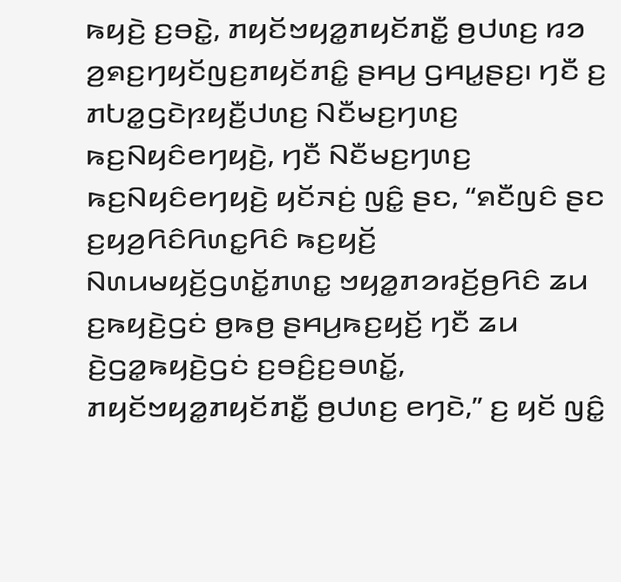ꤒꤟꤢꤧ꤬ ꤢ꤬ꤋꤢꤧ꤭, ꤊꤟꤢꤩꤠꤟꤤ꤭ꤊꤟꤢꤩꤊꤢꤪ꤭ ꤥ꤬ꤓꤛꤢ꤬ ꤙꤤ ꤤ꤬ꤎꤢ꤬ꤚꤟꤢꤩꤜꤢ꤬ꤊꤟꤢꤩꤊꤢꤨ꤭ ꤔꤌꤣ꤬ ꤞꤌꤣ꤭ꤔꤢ꤬꤯ ꤚꤢꤪ ꤢ꤬ ꤊꤝꤤ꤭ꤞꤢꤧꤐꤟꤢꤪ꤬ꤓꤛꤢ꤬ ꤡꤢꤪꤗꤢ꤬ꤚꤛꤢ꤬ ꤒꤢ꤬ꤡꤟꤢꤨꤕꤚꤟꤢꤧ꤬, ꤚꤢꤪ ꤡꤢꤪꤗꤢ꤬ꤚꤛꤢ꤬ ꤒꤢ꤬ꤡꤟꤢꤨꤕꤚꤟꤢꤧ꤬ ꤟꤢꤩꤏꤢꤦ꤬ ꤜꤢꤨ꤭ ꤔꤢ, “ꤎꤢꤪꤜꤢꤨ ꤔꤢ ꤢ꤬ꤟꤤ꤬ꤖꤢꤨꤖꤛꤢ꤭ꤖꤢꤨ ꤒꤢ꤬ꤟꤢꤩ꤬ ꤡꤛꤣꤗꤟꤢꤩ꤬ꤞꤛꤢꤩ꤭ꤊꤛꤢ꤭ ꤠꤟꤤ꤭ꤊꤤꤙꤢꤩ꤬ꤥ꤬ꤖꤢꤨ ꤘꤣ ꤢ꤬ꤒꤟꤢꤧ꤬ꤞꤢꤦ ꤥ꤬ꤒꤥ꤬ ꤔꤌꤣ꤬ꤒꤢ꤬ꤟꤢꤩ꤬ ꤚꤢꤪ ꤘꤣ ꤢꤧ꤬ꤞꤤ꤭ꤒꤟꤢꤧ꤬ꤞꤢꤦ ꤢ꤬ꤋꤢꤨ꤬ꤢ꤬ꤋꤛꤢꤩ꤭, ꤊꤟꤢꤩꤠꤟꤤ꤭ꤊꤟꤢꤩꤊꤢꤪ꤭ ꤥ꤬ꤓꤛꤢ꤬ ꤕꤚꤢꤧ,” ꤢ꤬ ꤟꤢꤩ ꤜꤢꤨ꤭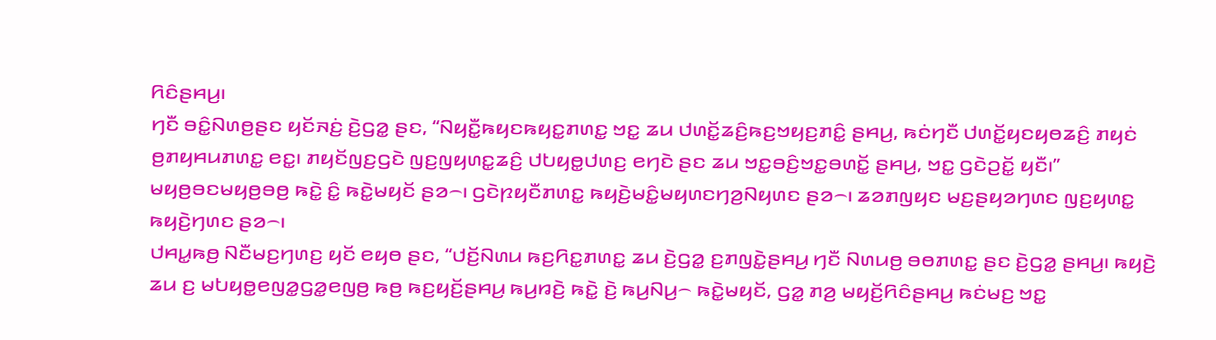ꤖꤢꤨꤔꤌꤣ꤬꤯
ꤚꤢꤪ ꤋꤢꤨ꤭ꤡꤛꤥ꤬ꤔꤢ ꤟꤢꤩꤏꤢꤦ꤬ ꤢꤧ꤬ꤞꤤ꤭ ꤔꤢ, “ꤡꤟꤢꤪ꤭ꤒꤟꤢꤒꤟꤢ꤭ꤊꤛꤢ꤭ ꤠꤢ꤭ ꤘꤣ ꤓꤛꤢꤩ꤭ꤘꤢꤨ꤬ꤒꤢ꤬ꤠꤟꤢ꤬ꤊꤢꤨ꤭ ꤔꤌꤣ꤬, ꤒꤢꤦꤚꤢꤪ ꤓꤛꤢꤩ꤭ꤟꤢꤟꤥꤘꤢꤨ꤬ ꤊꤟꤢꤦ ꤥ꤬ꤊꤟꤌꤣꤊꤛꤢ꤭ ꤕꤢ꤭꤯ ꤊꤟꤢꤩꤜꤢ꤬ꤞꤢꤧ ꤜꤢ꤬ꤜꤟꤛꤢ꤭ꤘꤢꤨ꤬ ꤓꤝꤟꤥ꤭ꤓꤛꤢ꤬ ꤕꤚꤢꤧ ꤔꤢ ꤘꤣ ꤠꤢ꤭ꤋꤢꤨ꤬ꤠꤢ꤭ꤋꤛꤢꤩ꤭ ꤔꤌꤣ꤬, ꤠꤢ꤭ ꤞꤢꤧꤑꤢꤩ꤭ ꤟꤢꤪ꤯”
ꤗꤟꤥ꤬ꤋꤢꤗꤟꤥ꤬ꤋꤥ꤬ ꤒꤢꤧ꤭ ꤢꤨ꤭ ꤒꤢꤧ꤭ꤗꤟꤢꤩ ꤔꤤ꤮꤯ ꤞꤢꤧꤐꤟꤢꤪꤊꤛꤢ꤭ ꤒꤟꤢꤧ꤬ꤗꤢꤨ꤭ꤗꤟꤛꤢꤚꤤ꤬ꤡꤟꤛꤢ ꤔꤤ꤮꤯ ꤘꤤꤊꤜꤟꤢ ꤗꤢ꤬ꤔꤟꤤꤚꤛꤢ ꤜꤢ꤬ꤟꤛꤢ꤭ ꤒꤟꤢꤧ꤬ꤚꤛꤢ ꤔꤤ꤮꤯
ꤓꤌꤣ꤭ꤒꤥ꤬ ꤡꤢꤪꤗꤢ꤬ꤚꤛꤢ꤬ ꤟꤢꤩ ꤕꤟꤥ ꤔꤢ, “ꤓꤢꤩ꤬ꤡꤛꤣ ꤒꤢ꤬ꤖꤢ꤭ꤊꤛꤢ꤭ ꤘꤣ ꤢꤧ꤬ꤞꤤ꤭ ꤢ꤬ꤊꤜꤢꤧ꤭ꤔꤌꤣ꤬ ꤚꤢꤪ ꤡꤛꤣꤥ꤬ ꤋꤥꤊꤛꤢ꤭ ꤔꤢ ꤢꤧ꤬ꤞꤤ꤭ ꤔꤌꤣ꤬꤯ ꤒꤟꤢꤧ꤬ ꤘꤣ ꤢ꤬ ꤗꤝꤟꤥ꤭ꤕꤜꤤ꤭ꤞꤤ꤭ꤕꤜꤥ꤬ ꤒꤥ꤬ ꤒꤢ꤬ꤟꤢꤩ꤬ꤔꤌꤣ꤬ ꤒꤣ꤬ꤙꤢꤧ꤬ ꤒꤢꤧ꤭ ꤢꤧ꤬ ꤒꤣ꤬ꤡꤣ꤬꤮ ꤒꤢꤧ꤭ꤗꤟꤢꤩ, ꤞꤤ꤭ ꤊꤤ꤬ ꤗꤟꤢꤩ꤬ꤖꤢꤨꤔꤌꤣ꤬ ꤒꤢꤦꤗꤢ꤬ ꤠꤢ꤭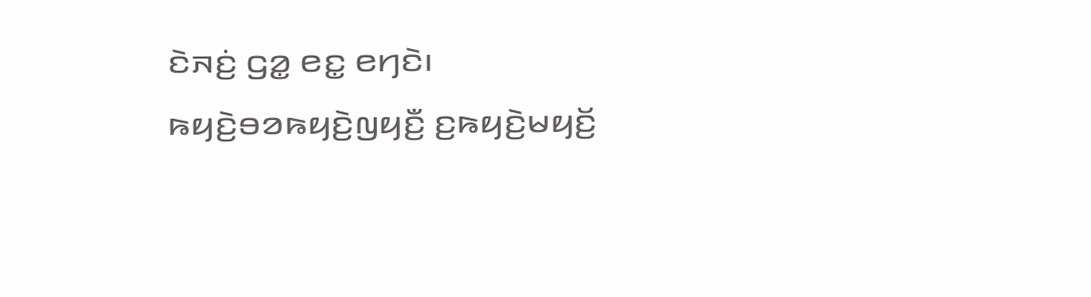ꤢꤧꤏꤢꤦ꤬ ꤞꤤ꤭ ꤕꤢ꤭ ꤕꤚꤢꤧ꤯
ꤒꤟꤢꤧ꤬ꤋꤤꤒꤟꤢꤧ꤬ꤜꤟꤢꤪ꤬ ꤢ꤬ꤒꤟꤢꤧ꤬ꤗꤟꤢꤩ꤬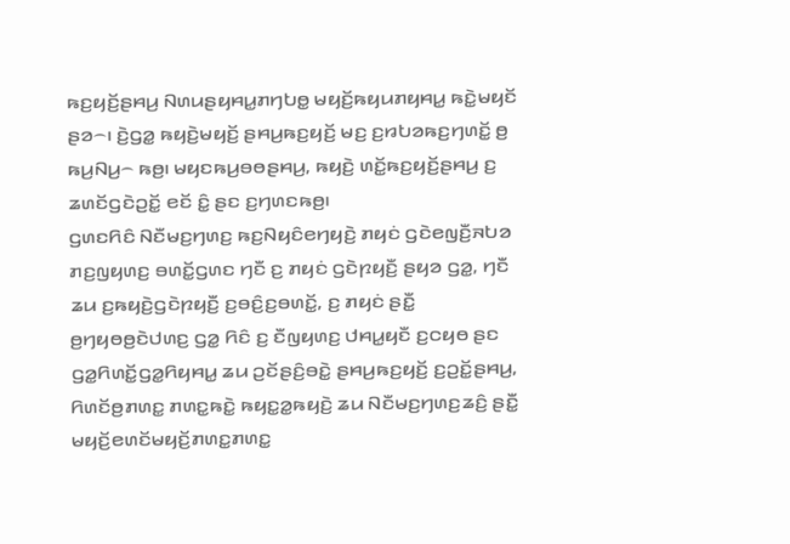ꤒꤢ꤬ꤟꤢꤩ꤬ꤔꤌꤣ꤬ ꤡꤛꤣꤔꤟꤌꤣ꤭ꤊꤚꤝꤥ꤭ ꤗꤟꤢꤩ꤬ꤒꤟꤣꤊꤟꤌꤣ꤭ ꤒꤢꤧ꤭ꤗꤟꤢꤩ ꤔꤤ꤮꤯ ꤢꤧ꤬ꤞꤤ꤭ ꤒꤟꤢꤧ꤬ꤗꤟꤢꤩ꤬ ꤔꤌꤣ꤬ꤒꤢ꤬ꤟꤢꤩ꤬ ꤗꤢ꤬ ꤢ꤬ꤙꤝꤤꤒꤢ꤬ꤚꤛꤢꤩ꤭ ꤥ꤬ ꤒꤣ꤬ꤡꤣ꤬꤮ ꤒꤥ꤬꤯ ꤗꤟꤢꤒꤣ꤬ꤋꤥꤔꤌꤣ꤬, ꤒꤟꤢꤧ꤬ ꤛꤢꤩ꤭ꤒꤢ꤬ꤟꤢꤩ꤬ꤔꤌꤣ꤬ ꤢ꤬ ꤘꤛꤢꤩꤞꤢꤧꤑꤢꤩ꤭ ꤕꤢꤩ ꤢꤨ꤭ ꤔꤢ ꤢ꤬ꤚꤛꤢꤒꤥ꤬꤯
ꤞꤛꤢꤖꤢꤨ ꤡꤢꤪꤗꤢ꤬ꤚꤛꤢ꤬ ꤒꤢ꤬ꤡꤟꤢꤨꤕꤚꤟꤢꤧ꤬ ꤊꤟꤢꤦ ꤞꤢꤧꤕꤜꤢꤪ꤬ꤏꤝꤤ ꤊꤢ꤬ꤜꤟꤛꤢ꤬ ꤋꤛꤢꤩ꤭ꤞꤛꤢ ꤚꤢꤪ ꤢ꤬ ꤊꤟꤢꤦ ꤞꤢꤧꤐꤟꤢꤪ꤬ ꤔꤟꤤ ꤞꤤ꤭, ꤚꤢꤪ ꤘꤣ ꤢ꤬ꤒꤟꤢꤧ꤬ꤞꤢꤧꤐꤟꤢꤪ꤬ ꤢ꤬ꤋꤢꤨ꤬ꤢ꤬ꤋꤛꤢꤩ꤭, ꤢ꤬ ꤊꤟꤢꤦ ꤔꤢꤪ꤭ ꤥ꤬ꤚꤟꤥꤥ꤬ꤢꤧꤓꤛꤢ꤬ ꤞꤤ꤭ ꤖꤢꤨ ꤢ꤬ ꤢꤪꤜꤟꤛꤢ꤬ ꤓꤌꤣ꤭ꤟꤢꤪ ꤢ꤬ꤍꤟꤥ ꤔꤢ ꤞꤤ꤭ꤖꤛꤢꤩ꤭ꤞꤤ꤭ꤖꤟꤌꤣ꤭ ꤘꤣ ꤑꤢꤩꤔꤢꤨ꤬ꤋꤢꤧ꤭ ꤔꤌꤣ꤬ꤒꤢ꤬ꤟꤢꤩ꤬ ꤢ꤬ꤑꤢꤩ꤭ꤔꤌꤣ꤬, ꤖꤛꤢꤩꤥ꤬ꤊꤛꤢ꤭ ꤊꤛꤢ꤭ꤒꤢꤧ꤭ ꤒꤟꤢ꤭ꤤ꤭ꤒꤟꤢꤧ꤬ ꤘꤣ ꤡꤢꤪꤗꤢ꤬ꤚꤛꤢ꤬ꤘꤢꤨ꤬ ꤔꤢꤪ꤭ ꤗꤟꤢꤩ꤬ꤕꤛꤢꤩꤗꤟꤢꤩ꤬ꤊꤛꤢ꤭ꤊꤛꤢ꤭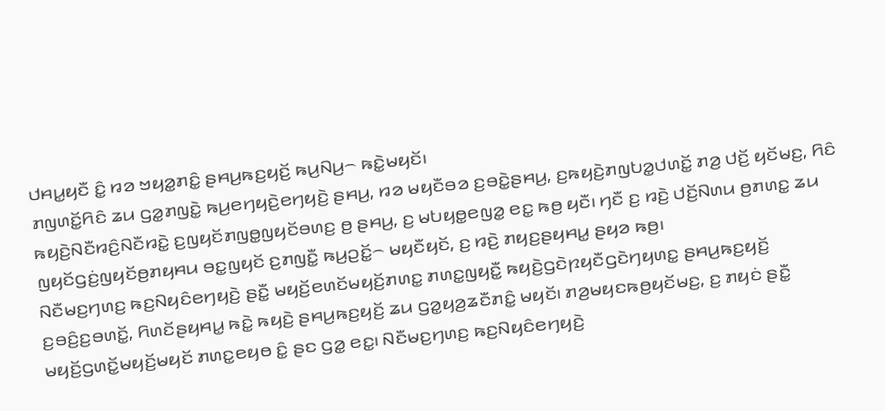ꤓꤌꤣ꤭ꤟꤢꤪ ꤢꤨ꤭ ꤙꤤ ꤠꤟꤤ꤭ꤊꤢꤨ꤭ ꤔꤌꤣ꤬ꤒꤢ꤬ꤟꤢꤩ꤬ ꤒꤣ꤬ꤡꤣ꤬꤮ ꤒꤢꤧ꤭ꤗꤟꤢꤩ꤯
ꤊꤜꤛꤢꤩ꤭ꤖꤢꤨ ꤘꤣ ꤞꤤ꤭ꤊꤜꤢꤧ꤭ ꤒꤣ꤬ꤕꤚꤟꤢꤧ꤬ꤕꤚꤟꤢꤧ꤬ ꤔꤌꤣ꤬, ꤙꤤ ꤗꤟꤢꤪꤋꤤ ꤢ꤬ꤋꤢꤧ꤭ꤔꤌꤣ꤬, ꤢ꤬ꤒꤟꤢꤧ꤬ꤊꤜꤝꤤ꤭ꤓꤛꤢꤩ꤭ ꤊꤤ꤬ ꤓꤢꤩ꤬ ꤟꤢꤩꤗꤢ꤬, ꤖꤢꤨ ꤒꤟꤢꤧ꤬ꤡꤢꤪꤙꤢꤨ꤬ꤡꤢꤪꤙꤢꤧ꤭ ꤢ꤬ꤜꤟꤢꤩꤊꤜꤥ꤭ꤜꤟꤢꤩꤋꤛꤢ꤬ ꤥ꤬ ꤔꤌꤣ꤬, ꤢ꤬ ꤗꤝꤟꤥ꤭ꤕꤜꤤ꤭ ꤕꤢ꤭ ꤒꤥ꤬ ꤟꤢꤪ꤯ ꤚꤢꤪ ꤢ꤬ ꤙꤢꤧ꤬ ꤓꤢꤩ꤬ꤡꤛꤣ ꤥ꤬ꤊꤛꤢ꤭ ꤘꤣ ꤜꤟꤢꤩꤞꤢꤦ꤬ꤜꤟꤢꤩꤥ꤬ꤊꤟꤌꤣ ꤋꤢ꤭ꤜꤟꤢꤩ ꤢ꤬ꤊꤜꤢꤪ꤭ ꤒꤣ꤬ꤑꤢꤩ꤭꤮ ꤗꤟꤢꤪꤟꤢꤩ, ꤢ꤬ ꤙꤢꤧ꤬ ꤊꤟꤢ꤬ꤔꤟꤌꤣ꤭ ꤔꤟꤤ ꤒꤥ꤬꤯
ꤡꤢꤪꤗꤢ꤬ꤚꤛꤢ꤬ ꤒꤢ꤬ꤡꤟꤢꤨꤕꤚꤟꤢꤧ꤬ ꤔꤢꤪ꤭ ꤗꤟꤢꤩ꤬ꤕꤛꤢꤩꤗꤟꤢꤩ꤬ꤊꤛꤢ꤭ ꤊꤛꤢ꤭ꤜꤟꤢꤪ꤭ ꤒꤟꤢꤧ꤬ꤞꤢꤧꤐꤟꤢꤪꤞꤢꤧꤚꤟꤛꤢ꤭ ꤔꤌꤣ꤬ꤒꤢ꤬ꤟꤢꤩ꤬ ꤢ꤬ꤋꤢꤨ꤬ꤢ꤬ꤋꤛꤢꤩ꤭, ꤖꤛꤢꤩꤔꤟꤌꤣ꤭ ꤒꤢꤧ꤭ ꤒꤟꤢꤧ꤬ ꤔꤌꤣ꤬ꤒꤢ꤬ꤟꤢꤩ꤬ ꤘꤣ ꤞꤤ꤭ꤟꤤ꤬ꤘꤢꤪꤊꤢꤨ꤭ ꤗꤟꤢꤩ꤯ ꤊꤤ꤬ꤗꤟꤢꤒꤥ꤬ꤟꤢꤩꤗꤢ꤬, ꤢ꤬ ꤊꤟꤢꤦ ꤔꤢꤪ꤭ ꤗꤟꤢꤩ꤬ꤞꤛꤢꤩ꤭ꤗꤟꤢꤩ꤬ꤗꤟꤢꤩ ꤊꤛꤢ꤭ꤕꤟꤥ ꤢꤨ꤭ ꤔꤢ ꤞꤤ꤭ ꤕꤢ꤭꤯ ꤡꤢꤪꤗꤢ꤬ꤚꤛꤢ꤬ ꤒꤢ꤬ꤡꤟꤢꤨꤕꤚꤟꤢꤧ꤬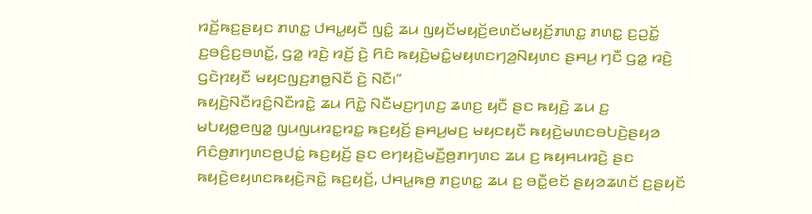ꤙꤢꤩ꤬ꤒꤢ꤬ꤔꤟꤢ ꤊꤛꤢ꤭ ꤓꤌꤣ꤭ꤟꤢꤪ ꤜꤢꤨ꤭ ꤘꤣ ꤜꤟꤢꤩꤗꤟꤢꤩ꤬ꤕꤛꤢꤩꤗꤟꤢꤩ꤬ꤊꤛꤢ꤭ ꤊꤛꤢ꤭ ꤢ꤬ꤑꤢꤩ꤭ ꤢ꤬ꤋꤢꤨ꤬ꤢ꤬ꤋꤛꤢꤩ꤭, ꤞꤤ꤭ ꤙꤢꤧ꤬ ꤙꤢꤩ꤬ ꤢꤧ꤬ ꤖꤢꤨ ꤒꤟꤢꤧ꤬ꤗꤢꤨ꤭ꤗꤟꤛꤢꤚꤤ꤬ꤡꤟꤛꤢ ꤔꤌꤣ꤬ ꤚꤢꤪ ꤞꤤ꤭ ꤙꤢꤧ꤬ ꤞꤢꤧꤐꤟꤢꤪ ꤗꤟꤢꤜꤢ꤬ꤊꤥ꤭ꤡꤢꤪ ꤢꤧ꤬ ꤡꤢꤪ꤯”
ꤒꤟꤢꤧ꤬ꤡꤢꤪꤙꤢꤨ꤬ꤡꤢꤪꤙꤢꤧ꤭ ꤘꤣ ꤖꤢꤧ꤭ ꤡꤢꤪꤗꤢ꤬ꤚꤛꤢ꤬ ꤘꤛꤢ꤬ ꤟꤢꤪ ꤔꤢ ꤒꤟꤢꤧ꤬ ꤘꤣ ꤢ꤬ ꤗꤝꤟꤥ꤭ꤕꤜꤤ꤭ ꤜꤣꤜꤣꤙꤢ꤭ꤙꤢ꤭ ꤒꤢ꤬ꤟꤢꤩ꤬ ꤔꤌꤣ꤬ꤗꤢ꤬ ꤗꤟꤢꤟꤢꤪ ꤒꤟꤢꤧ꤬ꤗꤛꤢꤋꤝꤢꤧ꤬ꤔꤟꤤ ꤖꤢꤨꤥ꤬ꤊꤚꤛꤢꤥ꤬ꤓꤢꤦ꤭ ꤒꤢ꤬ꤟꤢꤩ꤬ ꤔꤢ ꤕꤚꤟꤢꤧ꤬ꤗꤢꤪ꤬ꤥ꤬ꤊꤚꤛꤢ ꤘꤣ ꤢ꤬ ꤒꤟꤌꤣꤙꤢꤧ꤬ ꤔꤢ ꤒꤟꤢꤧ꤬ꤕꤟꤛꤢꤒꤟꤢꤧ꤬ꤏꤢꤧ꤭ ꤒꤢ꤬ꤟꤢꤩ꤬, ꤓꤌꤣ꤭ꤒꤥ꤬ ꤊꤢ꤬ꤛꤢ꤭ ꤘꤣ ꤢ꤬ ꤋꤢꤪ꤭ꤕꤢꤩ ꤔꤟꤤꤘꤛꤢꤩ ꤢ꤬ꤔꤟꤢꤩ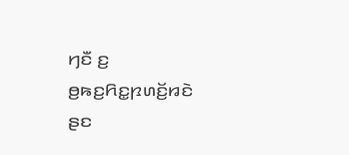ꤚꤢꤪ ꤢ꤬ ꤥ꤬ꤒꤢ꤬ꤖꤢ꤭ꤐꤛꤢꤩ꤬ꤙꤢꤧ ꤔꤢ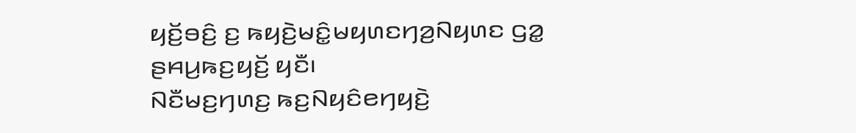ꤟꤢꤩ꤬ꤋꤢꤨ꤬ ꤢ꤬ ꤒꤟꤢꤧ꤬ꤗꤢꤨ꤭ꤗꤟꤛꤢꤚꤤ꤬ꤡꤟꤛꤢ ꤞꤤ꤭ ꤔꤌꤣ꤬ꤒꤢ꤬ꤟꤢꤩ꤬ ꤟꤢꤪ꤯
ꤡꤢꤪꤗꤢ꤬ꤚꤛꤢ꤬ ꤒꤢ꤬ꤡꤟꤢꤨꤕꤚꤟꤢꤧ꤬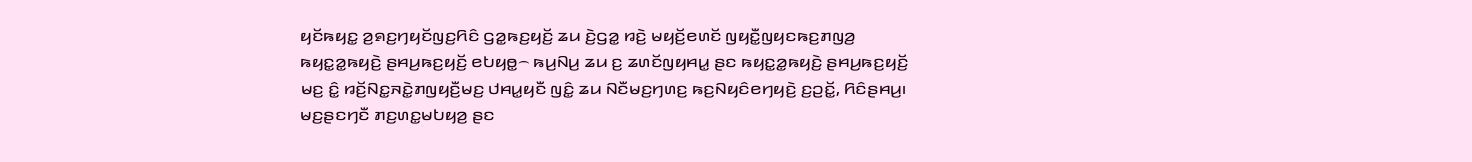ꤟꤢꤩꤒꤟꤢ꤭ ꤤ꤬ꤎꤢ꤬ꤚꤟꤢꤩꤜꤢ꤬ꤖꤢꤨ ꤞꤤ꤭ꤒꤢ꤬ꤟꤢꤩ꤬ ꤘꤣ ꤢꤧ꤬ꤞꤤ꤭ ꤙꤢꤧ꤬ ꤗꤟꤢꤩ꤬ꤕꤛꤢꤩ ꤜꤟꤢꤪ꤭ꤜꤟꤢꤒꤢ꤬ꤊꤜꤤ꤬ ꤒꤟꤢ꤭ꤤ꤭ꤒꤟꤢꤧ꤬ ꤔꤌꤣ꤬ꤒꤢ꤬ꤟꤢꤩ꤬ ꤕꤝꤟꤥ꤭꤮ ꤒꤣ꤬ꤡꤣ꤬ ꤘꤣ ꤢ꤬ ꤘꤛꤢꤩꤜꤟꤌꤣ꤭ ꤔꤢ ꤒꤟꤢ꤭ꤤ꤭ꤒꤟꤢꤧ꤬ ꤔꤌꤣ꤬ꤒꤢ꤬ꤟꤢꤩ꤬ ꤗꤢ꤬ ꤢꤨ꤭ ꤙꤢꤩ꤬ꤡꤢ꤭ꤏꤢꤧ꤭ꤊꤜꤟꤢꤪ꤬ꤗꤢ꤬ ꤓꤌꤣ꤭ꤟꤢꤪ ꤜꤢꤨ꤭ ꤘꤣ ꤡꤢꤪꤗꤢ꤬ꤚꤛꤢ꤬ ꤒꤢ꤬ꤡꤟꤢꤨꤕꤚꤟꤢꤧ꤬ ꤢ꤬ꤑꤢꤩ꤭, ꤖꤢꤨꤔꤌꤣ꤬꤯ ꤗꤢ꤬ꤔꤢꤚꤢꤪ ꤊꤢ꤬ꤛꤢ꤭ꤗꤝꤟꤤ꤬ ꤔꤢ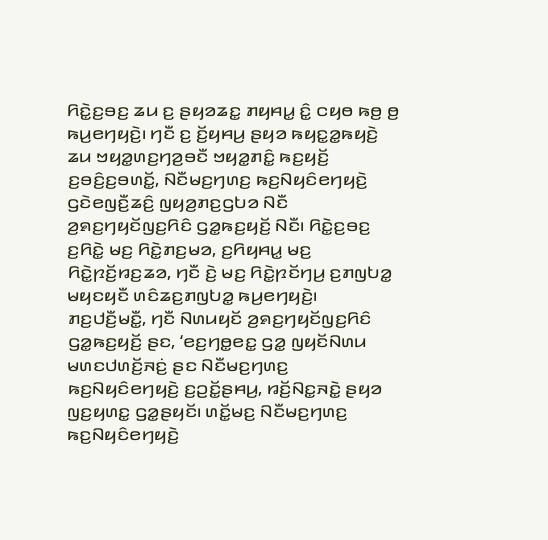ꤖꤢꤧ꤭ꤢ꤬ꤋꤢ꤬ ꤘꤣ ꤢ꤬ ꤔꤟꤤꤘꤢ꤭ ꤊꤟꤌꤣ꤭ ꤢꤨ꤭ ꤍꤟꤥ ꤒꤥ꤬ ꤥ꤬ ꤒꤣ꤬ꤕꤚꤟꤢꤧ꤬꤯ ꤚꤢꤪ ꤢ꤬ ꤢꤩ꤬ꤟꤌꤣ꤬ ꤔꤟꤤ ꤒꤟꤢ꤭ꤤ꤭ꤒꤟꤢꤧ꤬ ꤘꤣ ꤠꤟꤤ꤭ꤛꤢ꤬ꤚꤤ꤬ꤋꤢꤪ ꤠꤟꤤ꤭ꤊꤢꤨ꤭ ꤒꤢ꤬ꤟꤢꤩ꤬ ꤢ꤬ꤋꤢꤨ꤬ꤢ꤬ꤋꤛꤢꤩ꤭, ꤡꤢꤪꤗꤢ꤬ꤚꤛꤢ꤬ ꤒꤢ꤬ꤡꤟꤢꤨꤕꤚꤟꤢꤧ꤬ ꤞꤢꤧꤕꤜꤢꤪ꤬ꤘꤢꤨ꤬ ꤜꤟꤤ꤬ꤊꤢ꤬ꤞꤝꤤ ꤡꤢꤪ ꤤ꤬ꤎꤢ꤬ꤚꤟꤢꤩꤜꤢ꤬ꤖꤢꤨ ꤞꤤ꤭ꤒꤢ꤬ꤟꤢꤩ꤬ ꤡꤢꤪ꤯ ꤖꤢꤧ꤭ꤢ꤬ꤋꤢ꤬ ꤢ꤬ꤖꤢꤧ꤭ ꤗꤢ꤬ ꤖꤢꤧ꤭ꤊꤢ꤬ꤗꤤ, ꤢ꤬ꤖꤟꤌꤣ꤭ ꤗꤢ꤬ ꤖꤢꤧ꤭ꤐꤢꤩ꤬ꤙꤢ꤬ꤘꤤ, ꤚꤢꤪ ꤢꤧ꤬ ꤗꤢ꤬ ꤖꤢꤧ꤭ꤐꤢꤩꤚꤣ꤬ ꤢ꤬ꤊꤜꤝꤤ꤭ ꤗꤟꤢꤟꤢꤪ ꤛꤢꤨꤘꤢ꤬ꤊꤜꤝꤤ꤭ ꤒꤣ꤬ꤕꤚꤟꤢꤧ꤬꤯
ꤊꤢ꤬ꤓꤢꤪ꤬ꤗꤢꤪ꤭, ꤚꤢꤪ ꤡꤛꤣꤟꤢꤩ ꤤ꤬ꤎꤢ꤬ꤚꤟꤢꤩꤜꤢ꤬ꤖꤢꤨ ꤞꤤ꤭ꤒꤢ꤬ꤟꤢꤩ꤬ ꤔꤢ, ‘ꤕꤢ꤬ꤚꤥ꤭ꤕꤢ꤭ ꤞꤤ꤭ ꤜꤟꤢꤩꤡꤛꤣ ꤗꤛꤢꤓꤛꤢꤩ꤬ꤏꤢꤦ꤬ ꤔꤢ ꤡꤢꤪꤗꤢ꤬ꤚꤛꤢ꤬ ꤒꤢ꤬ꤡꤟꤢꤨꤕꤚꤟꤢꤧ꤬ ꤢ꤬ꤑꤢꤩ꤭ꤔꤌꤣ꤬, ꤙꤢꤩ꤬ꤡꤢ꤭ꤏꤢꤧ꤭ ꤔꤟꤤ ꤜꤢ꤬ꤟꤛꤢ꤭ ꤞꤤ꤭ꤔꤟꤢꤩ꤯ ꤛꤢꤩ꤭ꤗꤢ꤬ ꤡꤢꤪꤗꤢ꤬ꤚꤛꤢ꤬ ꤒꤢ꤬ꤡꤟꤢꤨꤕꤚꤟꤢꤧ꤬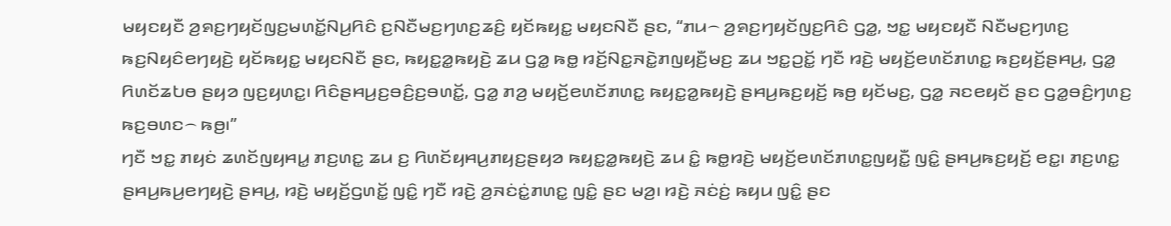ꤗꤟꤢꤟꤢꤪ ꤤ꤬ꤎꤢ꤬ꤚꤟꤢꤩꤜꤢ꤬ꤗꤛꤢꤩ꤭ꤡꤣ꤬ꤖꤢꤨ ꤢ꤬ꤡꤢꤪꤗꤢ꤬ꤚꤛꤢ꤬ꤘꤢꤨ꤬ ꤟꤢꤩꤒꤟꤢ꤭ ꤗꤟꤢꤡꤢꤪ ꤔꤢ, “ꤊꤣ꤮ ꤤ꤬ꤎꤢ꤬ꤚꤟꤢꤩꤜꤢ꤬ꤖꤢꤨ ꤞꤤ꤭, ꤠꤢ꤭ ꤗꤟꤢꤟꤢꤪ ꤡꤢꤪꤗꤢ꤬ꤚꤛꤢ꤬ ꤒꤢ꤬ꤡꤟꤢꤨꤕꤚꤟꤢꤧ꤬ ꤟꤢꤩꤒꤟꤢ꤭ ꤗꤟꤢꤡꤢꤪ ꤔꤢ, ꤒꤟꤢ꤭ꤤ꤭ꤒꤟꤢꤧ꤬ ꤘꤣ ꤞꤤ꤭ ꤒꤥ꤭ ꤙꤢꤩ꤬ꤡꤢ꤭ꤏꤢꤧ꤭ꤊꤜꤟꤢꤪ꤬ꤗꤢ꤬ ꤘꤣ ꤠꤢ꤭ꤑꤢꤩ꤭ ꤚꤢꤪ ꤙꤢꤧ꤬ ꤗꤟꤢꤩ꤬ꤕꤛꤢꤩꤊꤛꤢ꤭ ꤒꤢ꤬ꤟꤢꤩ꤬ꤔꤌꤣ꤬, ꤞꤤ꤭ ꤖꤛꤢꤩꤘꤝꤥ ꤔꤟꤤ ꤜꤢ꤬ꤟꤛꤢ꤭꤯ ꤖꤢꤨꤔꤌꤣ꤬ꤢ꤬ꤋꤢꤨ꤬ꤢ꤬ꤋꤛꤢꤩ꤭, ꤞꤤ꤭ ꤊꤤ꤬ ꤗꤟꤢꤩ꤬ꤕꤛꤢꤩꤊꤛꤢ꤭ ꤒꤟꤢ꤭ꤤ꤭ꤒꤟꤢꤧ꤬ ꤔꤌꤣ꤬ꤒꤢ꤬ꤟꤢꤩ꤬ ꤒꤥ꤬ ꤟꤢꤩꤗꤢ꤬, ꤞꤤ꤭ ꤏꤢꤕꤟꤢꤩ ꤔꤢ ꤞꤤ꤭ꤋꤢꤨ꤬ꤚꤛꤢ꤬ ꤒꤢ꤬ꤋꤛꤢ꤮ ꤒꤥ꤬꤯”
ꤚꤢꤪ ꤠꤢ꤭ ꤊꤟꤢꤦ ꤘꤛꤢꤩꤜꤟꤌꤣ꤭ ꤊꤢ꤬ꤛꤢ꤭ ꤘꤣ ꤢ꤬ ꤖꤛꤢꤩꤟꤌꤣ꤬ꤊꤟꤢ꤬ꤔꤟꤤ ꤒꤟꤢ꤭ꤤ꤭ꤒꤟꤢꤧ꤬ ꤘꤣ ꤢꤨ꤭ ꤒꤥ꤭ꤙꤢꤧ꤬ ꤗꤟꤢꤩ꤬ꤕꤛꤢꤩꤊꤛꤢ꤭ꤜꤟꤢꤪ꤭ ꤜꤢꤨ꤭ ꤔꤌꤣ꤬ꤒꤢ꤬ꤟꤢꤩ꤬ ꤕꤢ꤭꤯ ꤊꤢ꤬ꤛꤢ꤭ ꤔꤌꤣ꤬ꤒꤣ꤬ꤕꤚꤟꤢꤧ꤬ ꤔꤌꤣ꤬, ꤙꤢꤧ꤬ ꤗꤟꤢꤩ꤬ꤞꤛꤢꤩ꤭ ꤜꤢꤨ꤭ ꤚꤢꤪ ꤙꤢꤧ꤬ ꤤ꤬ꤏꤢꤦꤢꤦ꤭ꤊꤛꤢ꤭ ꤜꤢꤨ꤭ ꤔꤢ ꤗꤤ꤬꤯ ꤙꤢꤧ꤬ ꤏꤢꤦꤢꤦ꤬ ꤒꤟꤣ ꤜꤢꤨ꤭ ꤔꤢ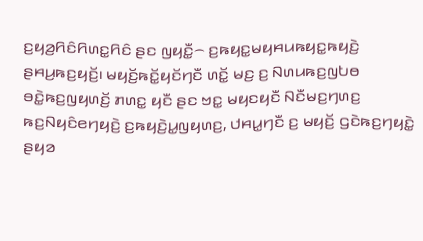ꤢ꤬ꤟꤤ꤬ꤖꤢꤨꤖꤛꤢ꤭ꤖꤢꤨ ꤔꤢ ꤜꤟꤢꤪ꤭꤮ ꤢ꤬ꤒꤟꤢ꤭ꤗꤟꤌꤣꤒꤟꤢ꤭ꤒꤟꤢꤧ꤬ ꤔꤌꤣ꤬ꤒꤢ꤬ꤟꤢꤩ꤬꤯ ꤗꤟꤢꤩ꤬ꤒꤢꤩ꤭ꤟꤢꤩꤚꤢꤪ ꤛꤢꤩ꤭ ꤗꤢ꤬ ꤢ꤬ ꤡꤛꤣꤒꤢ꤬ꤜꤝꤥ ꤋꤢꤧ꤭ꤒꤢ꤬ꤜꤟꤛꤢꤩ꤬ ꤊꤛꤢ꤭ ꤟꤢꤪ ꤔꤢ ꤠꤢ꤭ ꤗꤟꤢꤟꤢꤪ ꤡꤢꤪꤗꤢ꤬ꤚꤛꤢ꤬ ꤒꤢ꤬ꤡꤟꤢꤨꤕꤚꤟꤢꤧ꤬ ꤢ꤬ꤒꤟꤢꤧ꤬ꤣ꤭ꤜꤟꤛꤢ꤬, ꤓꤌꤣ꤭ꤚꤢꤪ ꤢ꤬ ꤗꤟꤢꤩ꤬ ꤞꤢꤧꤒꤢ꤬ꤚꤟꤢꤧ꤭ ꤔꤟꤤ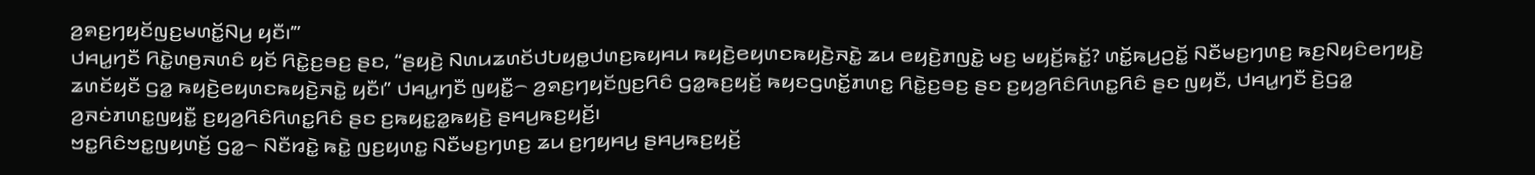ꤤ꤬ꤎꤢ꤬ꤚꤟꤢꤩꤜꤢ꤬ꤗꤛꤢꤩ꤭ꤡꤣ꤬ ꤟꤢꤪ꤯’”
ꤓꤌꤣ꤭ꤚꤢꤪ ꤖꤢꤧ꤭ꤛꤥ꤬ꤏꤛꤢꤨ ꤟꤢꤩ ꤖꤢꤧ꤭ꤢ꤬ꤋꤢ꤬ ꤔꤢ, “ꤔꤟꤢꤧ꤬ ꤡꤛꤣꤘꤛꤢꤩꤓꤝꤟꤥ꤭ꤓꤛꤢ꤬ꤒꤟꤌꤣ ꤒꤟꤢꤧ꤬ꤕꤟꤛꤢꤒꤟꤢꤧ꤬ꤏꤢꤧ꤭ ꤘꤣ ꤕꤟꤢꤧ꤬ꤊꤜꤢꤧ꤭ ꤗꤢ꤬ ꤗꤟꤢꤩ꤬ꤒꤢꤩ꤭? ꤛꤢꤩ꤭ꤒꤣ꤬ꤑꤢꤩ꤭ ꤡꤢꤪꤗꤢ꤬ꤚꤛꤢ꤬ ꤒꤢ꤬ꤡꤟꤢꤨꤕꤚꤟꤢꤧ꤬ ꤘꤛꤢꤩꤟꤢꤪ ꤞꤤ꤭ ꤒꤟꤢꤧ꤬ꤕꤟꤛꤢꤒꤟꤢꤧ꤬ꤏꤢꤧ꤭ ꤟꤢꤪ꤯” ꤓꤌꤣ꤭ꤚꤢꤪ ꤜꤟꤢꤪ꤭꤮ ꤤ꤬ꤎꤢ꤬ꤚꤟꤢꤩꤜꤢ꤬ꤖꤢꤨ ꤞꤤ꤭ꤒꤢ꤬ꤟꤢꤩ꤬ ꤒꤟꤢꤞꤛꤢꤩ꤭ꤊꤛꤢ꤭ ꤖꤢꤧ꤭ꤢ꤬ꤋꤢ꤬ ꤔꤢ ꤢ꤬ꤟꤤ꤬ꤖꤢꤨꤖꤛꤢ꤭ꤖꤢꤨ ꤔꤢ ꤜꤟꤢꤪ, ꤓꤌꤣ꤭ꤚꤢꤪ ꤢꤧ꤬ꤞꤤ꤭ ꤤ꤬ꤏꤢꤦꤊꤛꤢ꤭ꤜꤟꤢꤪ꤭ ꤢ꤬ꤟꤤ꤬ꤖꤢꤨꤖꤛꤢ꤭ꤖꤢꤨ ꤔꤢ ꤢ꤬ꤒꤟꤢ꤭ꤤ꤭ꤒꤟꤢꤧ꤬ ꤔꤌꤣ꤬ꤒꤢ꤬ꤟꤢꤩ꤬꤯
ꤠꤢ꤭ꤖꤢꤨꤠꤢ꤭ꤜꤟꤛꤢꤩ꤬ ꤞꤤ꤭꤮ ꤡꤢꤪꤙꤢꤧ꤭ ꤒꤢꤧ꤭ ꤜꤢ꤬ꤟꤛꤢ꤭ ꤡꤢꤪꤗꤢ꤬ꤚꤛꤢ꤬ ꤘꤣ ꤢ꤬ꤚꤟꤌꤣ꤬ ꤔꤌꤣ꤬ꤒꤢ꤬ꤟꤢꤩ꤬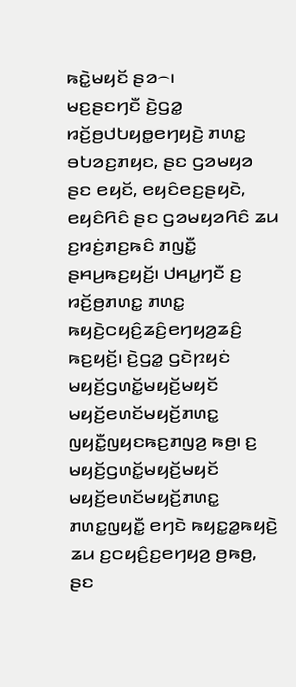ꤒꤢꤧ꤭ꤗꤟꤢꤩ ꤔꤤ꤮꤯
ꤗꤢ꤬ꤔꤢꤚꤢꤪ ꤢꤧ꤬ꤞꤤ꤭ ꤙꤢꤩ꤬ꤥ꤬ꤓꤝꤟꤥ꤭ꤕꤚꤟꤢꤧ꤬ ꤊꤛꤢ꤭ ꤋꤝꤤꤢ꤬ꤊꤟꤢ, ꤔꤢ ꤞꤤꤗꤟꤤ ꤔꤢ ꤕꤟꤢꤩ, ꤕꤟꤢꤨꤕꤢ꤬ꤔꤟꤢꤧ, ꤕꤟꤢꤨꤖꤢꤨ ꤔꤢ ꤞꤤꤗꤟꤤꤖꤢꤨ ꤘꤣ ꤢ꤬ꤙꤢꤦ꤬ꤊꤢ꤬ꤒꤢꤨ ꤊꤜꤢꤪ꤭ ꤔꤌꤣ꤬ꤒꤢ꤬ꤟꤢꤩ꤬꤯ ꤓꤌꤣ꤭ꤚꤢꤪ ꤢ꤬ ꤙꤢꤩ꤬ꤥ꤬ꤊꤛꤢ꤭ ꤊꤛꤢ꤭ ꤒꤟꤢꤧ꤬ꤍꤟꤢꤨ꤬ꤘꤢꤨ꤬ꤕꤚꤟꤤ꤬ꤘꤢꤨ꤬ ꤒꤢ꤬ꤟꤢꤩ꤬꤯ ꤢꤧ꤬ꤞꤤ꤭ ꤞꤢꤧꤐꤟꤢꤦ ꤗꤟꤢꤩ꤬ꤞꤛꤢꤩ꤭ꤗꤟꤢꤩ꤬ꤗꤟꤢꤩ ꤗꤟꤢꤩ꤬ꤕꤛꤢꤩꤗꤟꤢꤩ꤬ꤊꤛꤢ꤭ ꤜꤟꤢꤪ꤭ꤜꤟꤢꤒꤢ꤬ꤊꤜꤤ꤬ ꤒꤥ꤬꤯ ꤢ꤬ ꤗꤟꤢꤩ꤬ꤞꤛꤢꤩ꤭ꤗꤟꤢꤩ꤬ꤗꤟꤢꤩ ꤗꤟꤢꤩ꤬ꤕꤛꤢꤩꤗꤟꤢꤩ꤬ꤊꤛꤢ꤭ ꤊꤛꤢ꤭ꤜꤟꤢꤪ꤭ ꤕꤚꤢꤧ ꤒꤟꤢ꤭ꤤ꤭ꤒꤟꤢꤧ꤬ ꤘꤣ ꤢ꤬ꤍꤟꤢꤨ꤬ꤢ꤬ꤕꤚꤟꤤ꤬ ꤥ꤬ꤒꤥ꤬, ꤔꤢ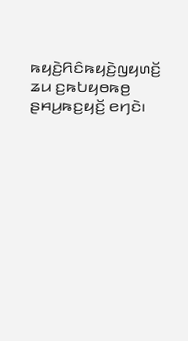ꤒꤟꤢꤧ꤬ꤖꤢꤨꤒꤟꤢꤧ꤬ꤜꤟꤛꤢꤩ꤬ ꤘꤣ ꤢ꤬ꤒꤝꤟꤥꤒꤥ꤬ ꤔꤌꤣ꤬ꤒꤢ꤬ꤟꤢꤩ꤬ ꤕꤚꤢꤧ꤯